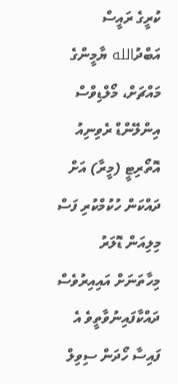ކުރީގެ ރައީސް އަބްދުالله ޔާމީންގެ މައްޗަށް، މޯލްޑިވްސް އިންލޭންޑް ރެވިނިއު އޮތޯރިޓީ (މީރާ) އަށް ދައްކަން ހުކުމްކުރި ފަސް މިލިއަން ޑޮލަރު މިހާތަނަށް އައިއިރުވެސް ދައްކާފައިނުވާތީވެ އެ ފައިސާ ހޯދަން ސިވިލް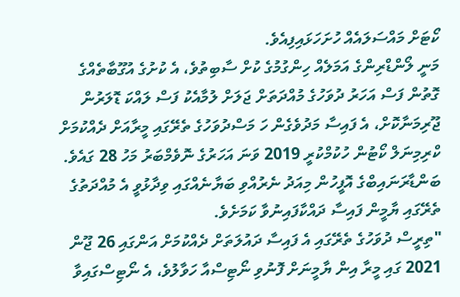ކޯޓަށް މައްސަލައެއް ހުށަހަޅައިފިއެވެ.
މަނީ ލޯންޑްރިންގެ އަމަލެއް ހިންގުމުގެ ކުށް ސާބިތުވެ، އެ ކުށުގެ އުގޫބާތެއްގެ ގޮތުން ފަސް އަހަރު ދުވަހުގެ މުއްދަތަށް ޖަލަށް ލުމާއެކު ފަސް ލައްކަ ޑޮލަރުން ޖޫރިމަނާކޮށް، އެ ފައިސާ މަދުވެގެން ހަ މަސްދުވަހުގެ ތެރޭގައި މީރާއަށް ދެއްކުމަށް ކްރިމިނަލް ކޯޓުން ހުކުމްކުރީ 2019 ވަނަ އަހަރުގެ ނޮވެމްބަރު މަހު 28 ގައެވެ.
ބަންޑާރަނައިބްގެ އޮފީހުން މިއަދު ނެރުއްވި ބަޔާނެއްގައި ވިދާޅުވީ އެ މުއްދަތުގެ ތެރޭގައި ޔާމީން ފައިސާ ދައްކާފައިނުވާ ކަމަށެވެ.
"ތިރީސް ދުވަހުގެ ތެރޭގައި އެ ފައިސާ ދައުލަތަށް ދެއްކުމަށް އަންގައި 26 ޖޫން 2021 ގައި މީރާ އިން ޔާމީނަށް ފޮނުވި ނޯޓިސްއާ ހަވާލުވެ، އެ ނޯޓިސްގައިވާ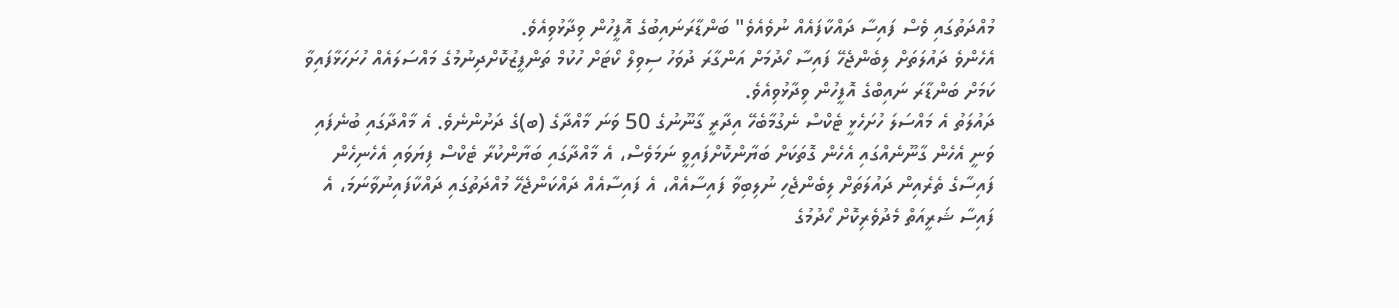މުއްދަތުގައި ވެސް ފައިސާ ދައްކާފައެއް ނުވެއެވެ" ބަންޑާރަނައިބުގެ އޮފީހުން ވިދާޅުވިއެވެ.
އެހެންވެ ދައުލަތަށް ލިބެންޖެހޭ ފައިސާ ހޯދުމަށް އަންގާރަ ދުވަހު ސިވިލް ކޯޓަށް ހުކުމް ތަންފީޒުކޮށްދިނުމުގެ މައްސަލައެއް ހުށަހަޅާފައިވާ ކަމަށް ބަންޑާރަ ނައިބްގެ އޮފީހުން ވިދާޅުވިއެވެ.
ދައުލަތު އެ މައްސަލަ ހުށަހެޅީ ޓެކްސް ނެގުމާބެހޭ އިދާރީ ގާނޫނުގެ 50 ވަނަ މާއްދާގެ (ބ)ގެ ދަށުންނެވެ. އެ މާއްދާގައި ބުނެފައި ވަނީ އެހެން ގާނޫނެއްގައި އެހެން ގޮތަކަށް ބަޔާންކޮށްފައިވީ ނަމަވެސް، އެ މާއްދާގައި ބަޔާންކުރާ ޓެކްސް ފިޔަވައި އެހެނިހެން ފައިސާގެ ތެރެއިން ދައުލަތަށް ލިބެންޖެހި ނުލިބިވާ ފައިސާއެއް، އެ ފައިސާއެއް ދައްކަންޖެހޭ މުއްދަތުގައި ދައްކާފައިނުވާނަމަ، އެ ފައިސާ ޝަރީއަތް މެދުވެރިކޮށް ހޯދުމުގެ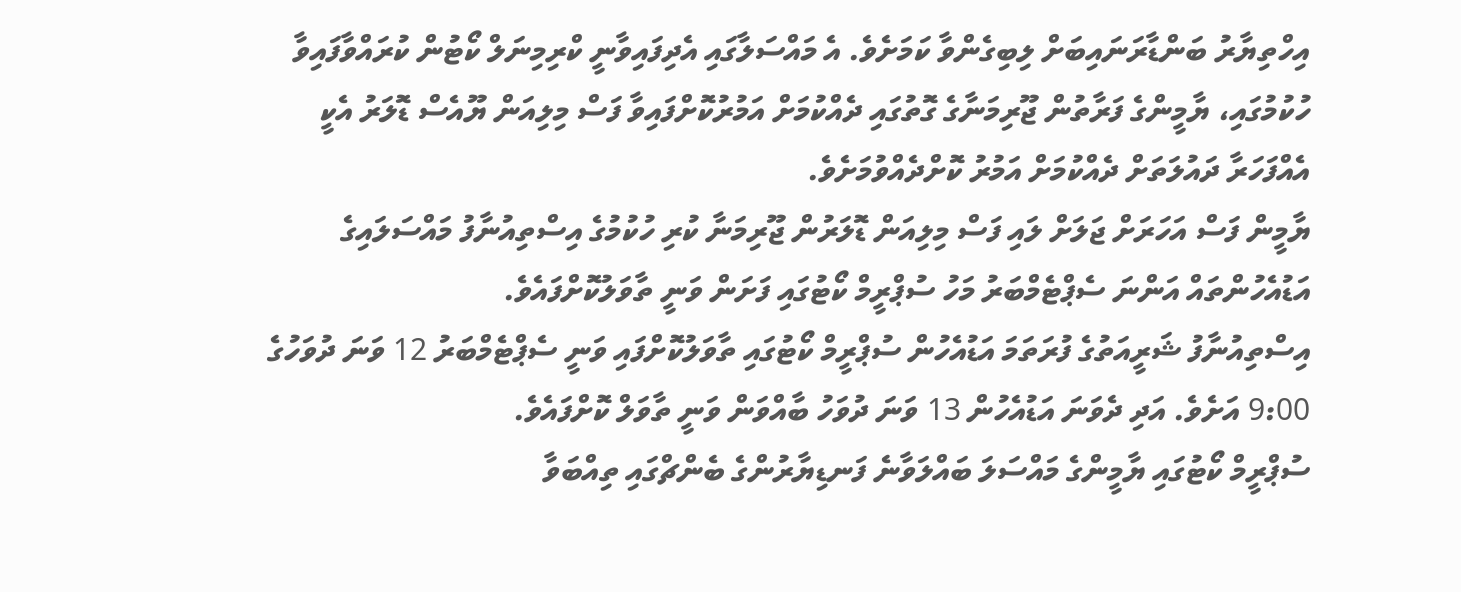އިހްތިޔާރު ބަންޑާރަނައިބަށް ލިބިގެންވާ ކަމަށެވެ. އެ މައްސަލާގައި އެދިފައިވާނީ ކްރިމިނަލް ކޯޓުން ކުރައްވާފައިވާ ހުކުމުގައި، ޔާމީންގެ ފަރާތުން ޖޫރިމަނާގެ ގޮތުގައި ދެއްކުމަށް އަމުރުކޮށްފައިވާ ފަސް މިލިއަން ޔޫއެސް ޑޮލަރު އެކީ އެއްފަހަރާ ދައުލަތަށް ދެއްކުމަށް އަމުރު ކޮށްދެއްވުމަށެވެ.
ޔާމީން ފަސް އަހަރަށް ޖަލަށް ލައި ފަސް މިލިއަން ޑޮލަރުން ޖޫރިމަނާ ކުރި ހުކުމުގެ އިސްތިއުނާފު މައްސަލައިގެ އަޑުއެހުންތައް އަންނަ ސެޕްޓެމްބަރު މަހު ސުޕްރީމް ކޯޓުގައި ފަށަން ވަނީ ތާވަލުކޮށްފައެވެ.
އިސްތިއުނާފު ޝަރީއަތުގެ ފުރަތަމަ އަޑުއެހުން ސުޕްރީމް ކޯޓުގައި ތާވަލުކޮށްފައި ވަނީ ސެޕްޓެމްބަރު 12 ވަނަ ދުވަހުގެ 9:00 އަށެވެ. އަދި ދެވަނަ އަޑުއެހުން 13 ވަނަ ދުވަހު ބާއްވަން ވަނީ ތާވަލް ކޮށްފައެވެ.
ސުޕްރީމް ކޯޓުގައި ޔާމީންގެ މައްސަލަ ބައްލަވާނެ ފަނޑިޔާރުންގެ ބެންޗްގައި ތިއްބަވާ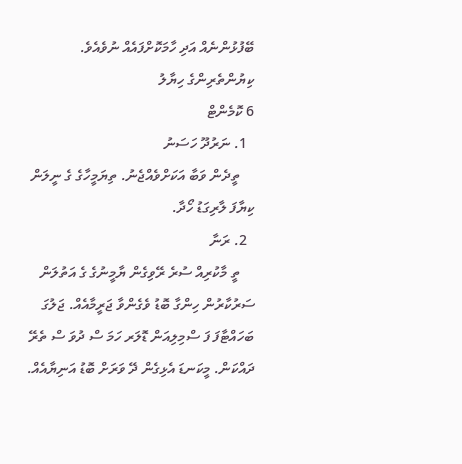ބޭފުޅުންނެއް އަދި ހާމަކޮށްފައެއް ނުވެއެވެ.
ކިޔުންތެރިންގެ ހިޔާލު
6 ކޮމެންޓް
  1. ނަރުދޫ ހަސަނު
    ތީދެން ވަބާ އަކަށްވެއްޖެނު. ތިޔަމީހާގެ ގެ ނީލަން ކިޔާފަ ލާރިގަޑު ހޯދާ.
  2. ރަނާ
    ތީ މާކުރިއް ސުރެ ރޭވިގެން ޔާމީނުގެ ގެ އަތުލަން ސަރުކާރުން ހިންގާ ބޮޑު ވެގެންވާ ޖަރީމާއެއް. ޖަލުގަ ބަހައްޓާފަ ފަ ސްމިލިއަން ޑޮލަރ ހަމަ ސް ދުވަ ސް ތެރޭ ދައްކަން. މީކަނޑަ އެޅިގެން ދޭ ވަރަށް ބޮޑު އަނިޔާއެއް.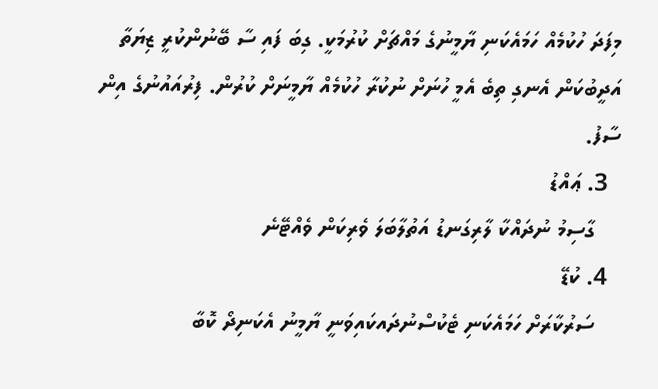މިފަދަ ހުކުމެއް ހަމައެކަނި ޔާމީނުގެ މައްޗަށް ކުރުމަކީ. ގިބަ ފައި ސާ ބޭނުންކުރީ ޒިޔަތާ އަދީބުކަން އެނގި ތިބެ އެމީ ހުނަށް ނުކުރާ ހުކުމެއް ޔާމީނަށް ކުރުން. ފިރުއައުނުގެ އިން ސާފު.
  3. ޢައްޑު
    ގާސިމު ނުދައްކާ ލާރިގަނޑު އަތުލާބަލަ ވެރިކަން ވެއްޓޭނެ
  4. ކުޑޭ
    ސަރުކާރަށް ހަމައެކަނި ޓެކުސްނުދައކައިވަނީ ޔާމީނު އެކަނިދޯ ކޮބާ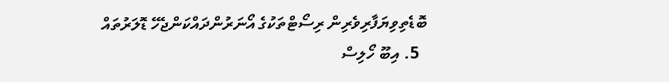ބޮޑެތިވިޔަފާރިވެރިން ރިސޯޓްތަކުގެ އޯނަރުންދައްކަންޖެހޭ ޑޮލަރުތައް
  5. އިބޫ ހޯލިސް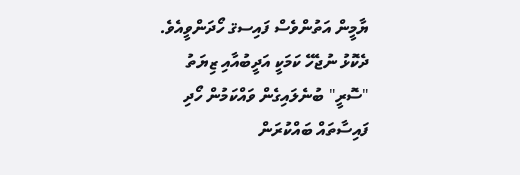ޔާމީން އަތުންވެސް ފައިސޤ ހޯދަންވީއެވެ. ދެކޮޅު ނުޖެހޭ ކަމަކީ އަދީބުއާއި ޒިޔަތު "ސޮރީ" ބުނެލައިގެން ވައްކަމުން ހޯދި ފައިސާތައް ބައްކުރަން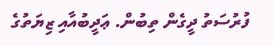ފުރުސަތު ދީގެން ތިބުން. ޢަދީބުއާއި ޒިޔަތުގެ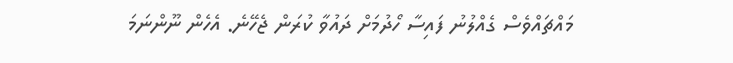މައްޗައްވެސް ގެއްލުނު ފައިސާ ހޯދުމަށް ދައުވާ ކުރަން ޖެހޭނެ. އެހެން ނޫންނަމަ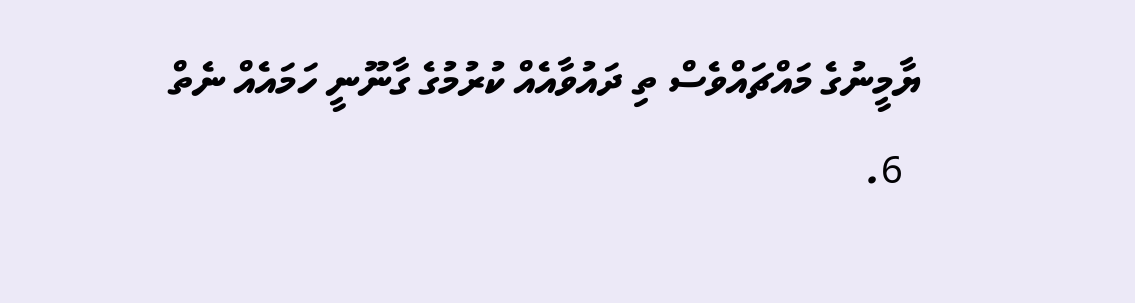ޔާމީނުގެ މައްޗައްވެސް ތި ދައުވާއެއް ކުރުމުގެ ގާނޫނީ ހަމައެއް ނެތް
  6.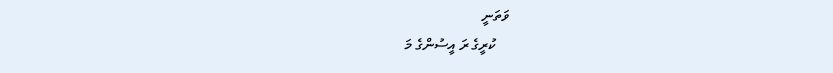ވަތަނީ
    ކުރީގެ ރަ އީސުންގެ މަ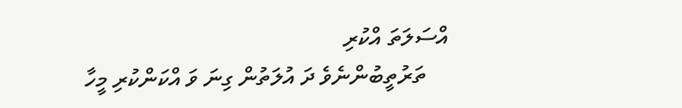އްސަލަތަ އްކުރި
    ތަރުތީބުންނެވެ ދަ އުލަތުން ގިނަ ވަ އްކަންކުރި މީހާ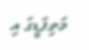މަތިފަޑީގަ އި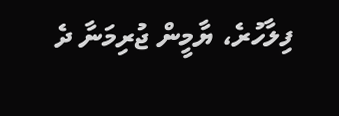ފިލާހުރެ، ޔާމީން ޖުރިމަނާ ދެ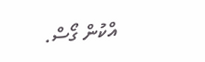އްކުން ގޯސް.